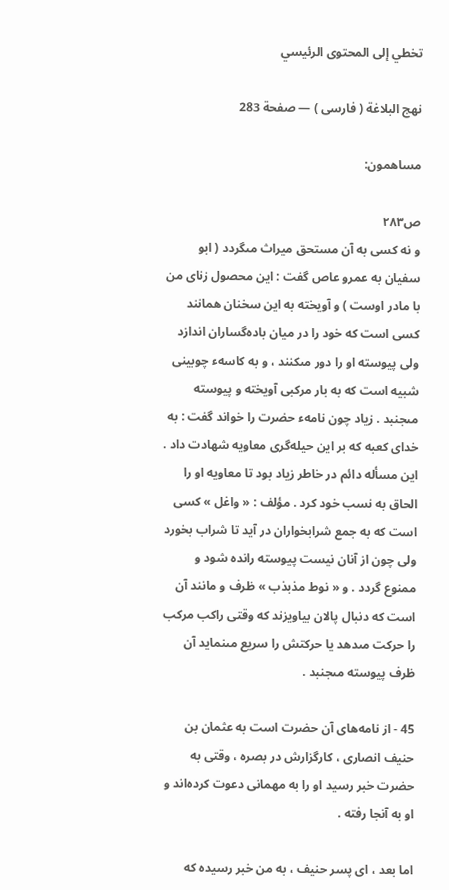تخطي إلى المحتوى الرئيسي

نهج البلاغة ( فارسى ) — صفحة 283

مساهمون:

ص٢٨٣
و نه كسى به آن مستحق ميراث مىگردد ( ابو سفيان به عمرو عاص گفت : اين محصول زناى من با مادر اوست ) و آويخته به اين سخنان همانند كسى است كه خود را در ميان باده‌گساران اندازد ولى پيوسته او را دور مىكنند ، و به كاسهء چوبينى شبيه است كه به بار مركبى آويخته و پيوسته مىجنبد . زياد چون نامهء حضرت را خواند گفت : به خداى كعبه كه بر اين حيله‌گرى معاويه شهادت داد . اين مسأله دائم در خاطر زياد بود تا معاويه او را الحاق به نسب خود كرد . مؤلف : « واغل » كسى است كه به جمع شرابخواران در آيد تا شراب بخورد ولى چون از آنان نيست پيوسته رانده شود و ممنوع گردد . و « نوط مذبذب » ظرف و مانند آن است كه دنبال پالان بياويزند كه وقتى راكب مركب را حركت مىدهد يا حركتش را سريع مىنمايد آن ظرف پيوسته مىجنبد .

45 - از نامه‌هاى آن حضرت است به عثمان بن حنيف انصارى ، كارگزارش در بصره ، وقتى به حضرت خبر رسيد او را به مهمانى دعوت كرده‌اند و او به آنجا رفته .

اما بعد ، اى پسر حنيف ، به من خبر رسيده كه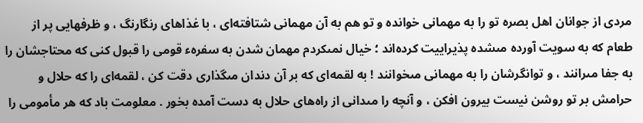مردى از جوانان اهل بصره تو را به مهمانى خوانده و تو هم به آن مهمانى شتافته‌اى ، با غذاهاى رنگارنگ ، و ظرفهايى پر از طعام كه به سويت آورده مىشده پذيراييت كرده‌اند ؛ خيال نمىكردم مهمان شدن به سفرهء قومى را قبول كنى كه محتاجشان را به جفا مىرانند ، و توانگرشان را به مهمانى مىخوانند ! به لقمه‌اى كه بر آن دندان مىگذارى دقت كن ، لقمه‌اى را كه حلال و حرامش بر تو روشن نيست بيرون افكن ، و آنچه را مىدانى از راه‌هاى حلال به دست آمده بخور . معلومت باد كه هر مأمومى را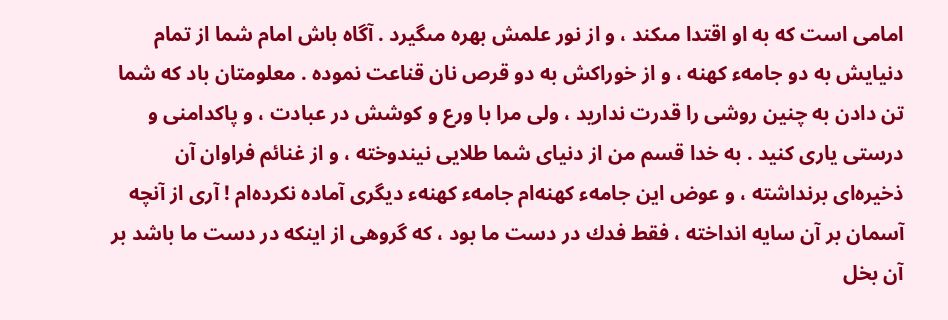امامى است كه به او اقتدا مىكند ، و از نور علمش بهره مىگيرد . آگاه باش امام شما از تمام دنيايش به دو جامهء كهنه ، و از خوراكش به دو قرص نان قناعت نموده . معلومتان باد كه شما تن دادن به چنين روشى را قدرت نداريد ، ولى مرا با ورع و كوشش در عبادت ، و پاكدامنى و درستى يارى كنيد . به خدا قسم من از دنياى شما طلايى نيندوخته ، و از غنائم فراوان آن ذخيره‌اى برنداشته ، و عوض اين جامهء كهنه‌ام جامهء كهنهء ديگرى آماده نكرده‌ام ! آرى از آنچه آسمان بر آن سايه انداخته ، فقط فدك در دست ما بود ، كه گروهى از اينكه در دست ما باشد بر آن بخل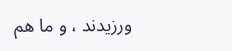ورزيدند ، و ما هم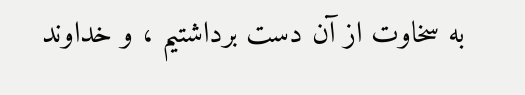به سخاوت از آن دست برداشتيم ، و خداوند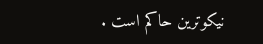نيكوترين حاكم است .